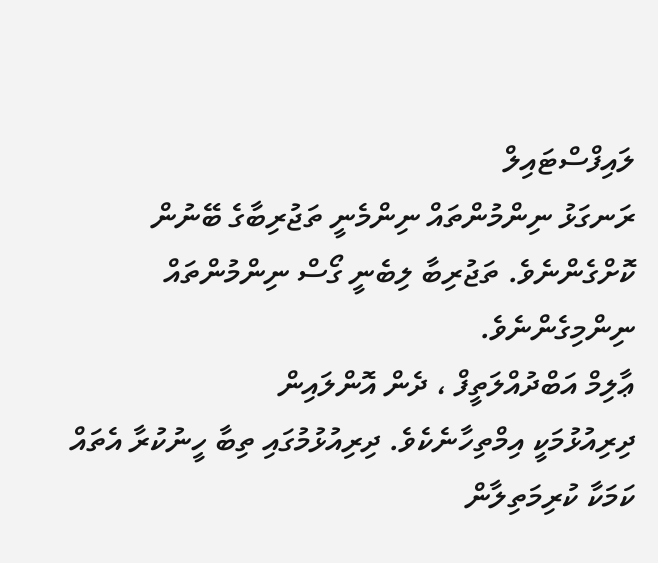ލައިފްސްޓައިލް
ރަނގަޅު ނިންމުންތައް ނިންމެނީ ތަޖުރިބާގެ ބޭނުން ކޮށްގެންނެވެ. ތަޖުރިބާ ލިބެނީ ގޯސް ނިންމުންތައް ނިންމިގެންނެވެ.
ޢާލިމް އަބްދުއްލަތީފް ، ދެން އޮންލައިން
ދިރިއުޅުމަކީ އިމްތިހާނެކެވެ. ދިރިއުޅުމުގައި ތިބާ ހީނުކުރާ އެތައް ކަމަކާ ކުރިމަތިލާން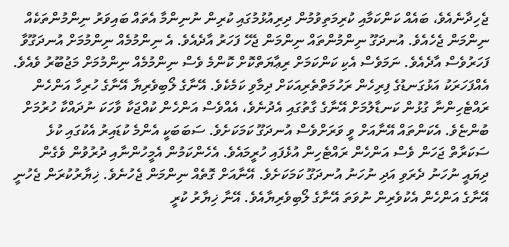ޖެހިދާނެއެވެ، ބައެއް ކަންކަމާއި ކުރިމަތިވުމުން ދިރިއުޅުމުގައި ކުރިން ނުނިންމާ އެތައް ބައިވަރު ނިންމުންތަކެއް ނިންމަން ޖެހެއެވެ. އުނދަގޫ ނިންމުންތައް ނިންމަން ޖެހޭ ފަހަރު އާދެއެވެ. އެ ނިންމުމެއް ނިންމުމަށް އުނދަގޫވާ ފަހަރުވެސް އާދެއެވެ. ނަމަވެސް އެކި ކަންކަމަށް ރިޢާޔަތްކޮށް ކޮންމެ ވެސް ނިންމުމެއް ނިންމުމަށް މަޖުބޫރު ވެއެވެ.
އެއްފަހަރަކު އަޅުގަނޑުގެ ފިރިހެން ރަހުމަތްތެރިއަކަށް ދިމާވި ކަމެކެވެ. އޭނާގެ ލޯބިވެރިޔާ އޭނާގެ ހުރިހާ އަންހެން ރައްޓެހިންނާ ގުޅުން ކަނޑާލުމަށް އޭނާގެ ގާތުގައި އެދުނެވެ، އެއްވެސް އަންހެން ކުއްޖަކާ ވާހަކަ ނުދައްކާ ހުރުމަށް ބުންޏެވެ. އެކަންތައް އޭނާއަށް ވީ ވަރަށްވެސް އުނދަގޫ ކަމަކަށެވެ. ސަބަބަކީ އެންމެ ކުޑައިރު އެކުގައި ކުޅެ ސަކަރާތް ޖަހަން ވެސް އަންހެން ރައްޓެހިން އުޅެފައި ހުރީމައެވެ. އެހެންކަމުން އެމީހުންނާއި ދުރުވުން ވެގެން ދިޔައީ ނުހަނު ދެރަވި އަދި ނުހަނު އުނދަގޫ ކަމަކަށެވެ. އޭނާއަށް ގޮތެއް ނިންމަން ޖެހުނެވެ. ޚިޔާރުކުރަން ޖެހުނީ އޭނާގެ އަންހެން އެކުވެރިން ނުވަތަ އޭނާގެ ލޯބިވެރިޔާއެވެ. އޭނާ ޚިޔާރު ކުރީ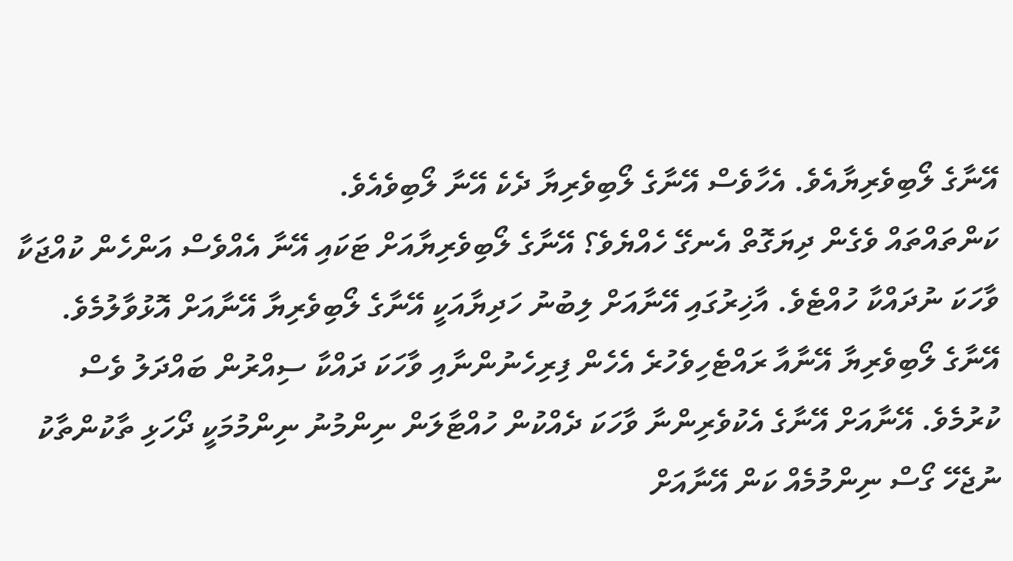އޭނާގެ ލޯބިވެރިޔާއެވެ. އެހާވެސް އޭނާގެ ލޯބިވެރިޔާ ދެކެ އޭނާ ލޯބިވެއެވެ.
ކަންތައްތައް ވެގެން ދިޔަގޮތް އެނގޭ ހެއްޔެވެ؟ އޭނާގެ ލޯބިވެރިޔާއަށް ޓަކައި އޭނާ އެއްވެސް އަންހެން ކުއްޖަކާ ވާހަކަ ނުދައްކާ ހުއްޓެވެ. އާޚިރުގައި އޭނާއަށް ލިބުނު ހަދިޔާއަކީ އޭނާގެ ލޯބިވެރިޔާ އޭނާއަށް އޮޅުވާލުމެވެ. އޭނާގެ ލޯބިވެރިޔާ އޭނާއާ ރައްޓެހިވެހުރެ އެހެން ފިރިހެނުންނާއި ވާހަކަ ދައްކާ ސިއްރުން ބައްދަލު ވެސް ކުރުމެވެ. އޭނާއަށް އޭނާގެ އެކުވެރިންނާ ވާހަކަ ދެއްކުން ހުއްޓާލަން ނިންމުނު ނިންމުމަކީ ދޯހަޅި ތާކުންތާކު ނުޖެހޭ ގޯސް ނިންމުމެއް ކަން އޭނާއަށް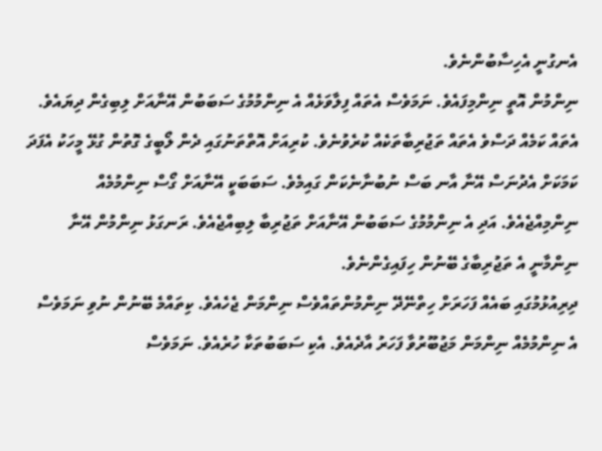އެނގުނީ އެހިސާބުންނެވެ.
ނިންމުން އޮތީ ނިންމިފައެވެ. ނަމަވެސް އެތައް ފިލާވަޅެއް އެ ނިންމުމުގެ ސަބަބުން އޭނާއަށް ލިބިގެން ދިޔައެވެ. އެތައް ކަމެއް ދަސްވެ އެތައް ތަޖުރިބާތަކެއް ކުރެވުނެވެ. ކުރިއަށް އޮތްތަނުގައި ދެން ލޯބީގެ ގޮތުން ގުޅޭ މީހަކު އެފަދަ ކަމަކަށް އެދުނަސް އޭނާ އާނ ބަސް ނުބުނާނެކަން ގައިމެވެ. ސަބަބަކީ އޭނާއަށް ގޯސް ނިންމުމެއް ނިންމިއްޖެއެވެ. އަދި އެ ނިންމުމުގެ ސަބަބުން އޭނާއަށް ތަޖުރިބާ ލިބިއްޖެއެވެ. ރަނގަޅު ނިންމުން އޭނާ ނިންމާނީ އެ ތަޖުރިބާގެ ބޭނުން ހިފައިގެންނެވެ.
ދިރިއުޅުމުގައި ބައެއް ފަހަރަށް ހިތްނޭދޭ ނިންމުންތައްވެސް ނިންމަން ޖެހެއެވެ. ކިތައްމެ ބޭނުން ނުވި ނަމަވެސް އެ ނިންމުމެއް ނިންމަން މަޖުބޫރުވާ ފަހަރު އާދެއެވެ. އެކި ސަބަބުތަކާ ހުރެއެވެ. ނަމަވެސް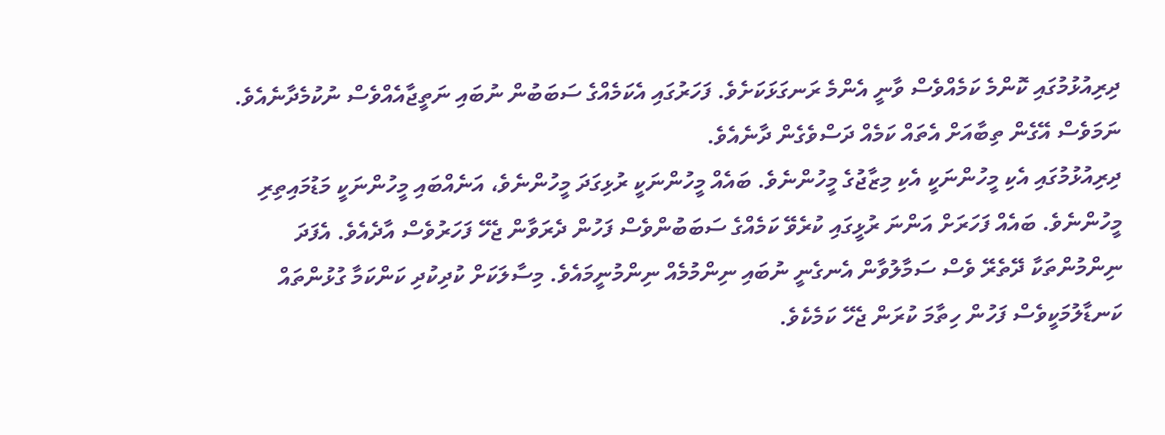ދިރިއުޅުމުގައި ކޮންމެ ކަމެއްވެސް ވާނީ އެންމެ ރަނގަޅަކަށެވެ. ފަހަރުގައި އެކަމެއްގެ ސަބަބުން ނުބައި ނަތީޖާއެއްވެސް ނުކުމެދާނެއެވެ. ނަމަވެސް އޭގެން ތިބާއަށް އެތައް ކަމެއް ދަސްވެގެން ދާނެއެވެ.
ދިރިއުޅުމުގައި އެކި މީހުންނަކީ އެކި މިޒާޖުގެ މީހުންނެވެ. ބައެއް މީހުންނަކީ ރުޅިގަދަ މީހުންނެވެ، އަނެއްބައި މީހުންނަކީ މަޑުމައިތިރި މީހުންނެވެ. ބައެއް ފަހަރަށް އަންނަ ރުޅީގައި ކުރެވޭ ކަމެއްގެ ސަބަބުންވެސް ފަހުން ދެރަވާން ޖެހޭ ފަހަރުވެސް އާދެއެވެ. އެފަދަ ނިންމުންތަކާ ދޭތެރޭ ވެސް ސަމާލުވާން އެނގެނީ ނުބައި ނިންމުމެއް ނިންމުނީމައެވެ. މިސާލަކަށް ކުދިކުދި ކަންކަމާ ގުޅުންތައް ކަނޑާލުމަކީވެސް ފަހުން ހިތާމަ ކުރަން ޖެހޭ ކަމެކެވެ.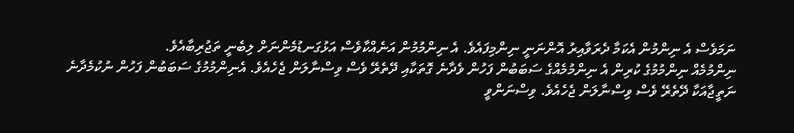ނަމަވެސް އެ ނިންމުން އެކަމާ ދެރަވާއިރު އޮންނަނީ ނިންމިފައެވެ. އެ ނިންމުމުން އަނެއްކާވެސް އަޅުގަނޑުމެންނަށް ލިބެނީ ތަޖުރިބާއެވެ.
ނިންމުމެއް ނިންމުމުގެ ކުރިން އެ ނިންމުމެއްގެ ސަބަބުން ފަހުން ވެދާނެ ގޮތަކާއި ދޭތެރޭ ވެސް ވިސްނާލަން ޖެހެއެވެ. އެނިންމުމުގެ ސަބަބުން ފަހުން ނުކުމެދާނެ ނަތީޖާއަކާ ދޭތެރޭ ވެސް ވިސްނާލަން ޖެހެއެވެ. ވިސްނަންވީ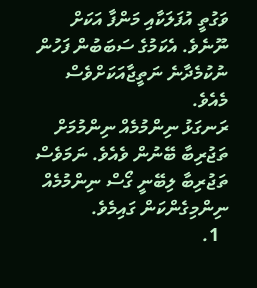ވަގުތީ އުފަލަކާއި މަންފާ އަކަށް ނޫނެވެ. އެކަމުގެ ސަބަބުން ފަހުން ނުކުމެދާނެ ނަތީޖާއަކަށްވެސް މެއެވެ.
ރަނގަޅު ނިންމުމެއް ނިންމުމަށް ތަޖުރިބާ ބޭނުން ވެއެވެ. ނަމަވެސް ތަޖުރިބާ ލިބޭނީ ގޯސް ނިންމުމެއް ނިންމިގެންކަން ގައިމެވެ.
  1.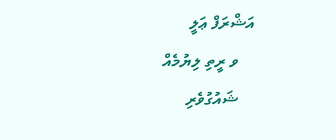އަޝްރަފް ޢަލީ
    ވ ރީތި ލިޔުމެއް
    ޝައުގުވެރި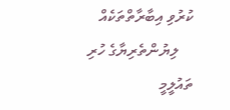ކުރުވި އިބާރާތްތަކެއް
    ލިޔުންތެރިޔާގެ ހުރި ތައުލީމީ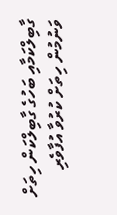ގާބިލްކަމާއި ބަހުގެ ގާބިލްކަން ހިތަށް ވަނުމުން ހިތަށް ކުރުވާ އުފާވެރި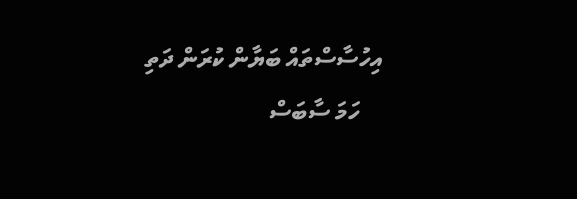އިހުސާސްތައް ބަޔާން ކުރަން ދަތި
    ހަމަ ސާބަސް